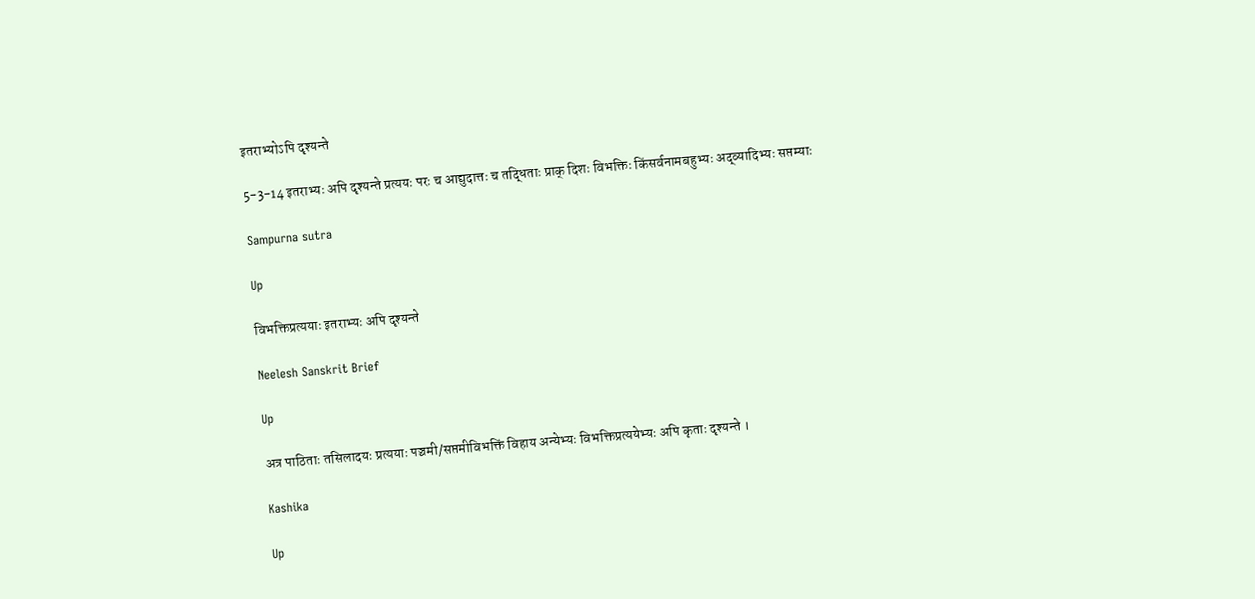इतराभ्योऽपि दृश्यन्ते

5-3-14 इतराभ्यः अपि दृश्यन्ते प्रत्ययः परः च आद्युदात्तः च तद्धिताः प्राक् दिशः विभक्तिः किंसर्वनामबहुभ्यः अद्व्यादिभ्यः सप्तम्याः

Sampurna sutra

Up

विभक्तिप्रत्ययाः इतराभ्यः अपि दृश्यन्ते

Neelesh Sanskrit Brief

Up

अत्र पाठिताः तसिलादयः प्रत्ययाः पञ्चमी/सप्तमीविभक्तिं विहाय अन्येभ्यः विभक्तिप्रत्ययेभ्यः अपि कृताः दृश्यन्ते ।

Kashika

Up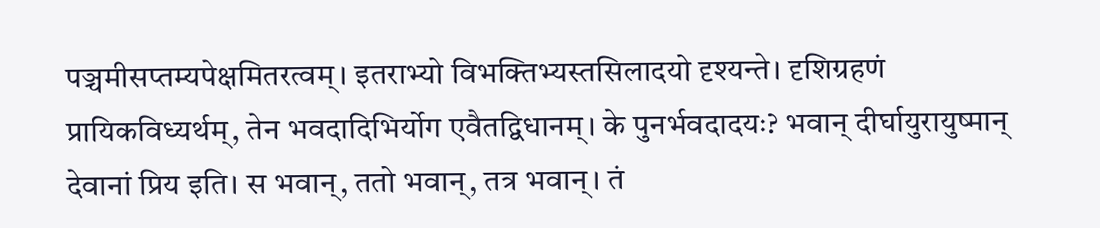पञ्चमीसप्तम्यपेक्षमितरत्वम्। इतराभ्यो विभक्तिभ्यस्तसिलादयो दृश्यन्ते। दृशिग्रहणं प्रायिकविध्यर्थम्, तेन भवदादिभिर्योग एवैतद्विधानम्। के पुनर्भवदादयः? भवान् दीर्घायुरायुष्मान् देवानां प्रिय इति। स भवान्, ततो भवान्, तत्र भवान्। तं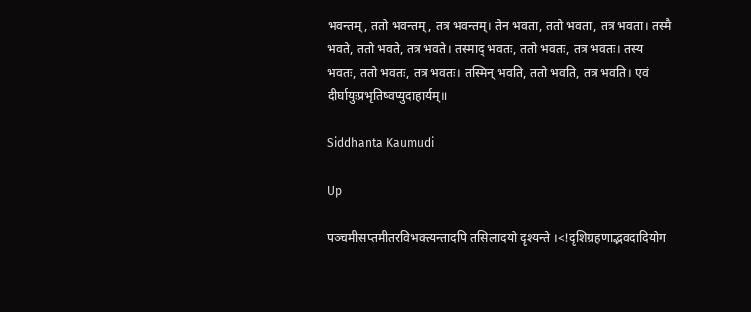भवन्तम्, ततो भवन्तम्, तत्र भवन्तम्। तेन भवता, ततो भवता, तत्र भवता। तस्मै भवते, ततो भवते, तत्र भवते। तस्माद् भवतः, ततो भवतः, तत्र भवतः। तस्य भवतः, ततो भवतः, तत्र भवतः। तस्मिन् भवति, ततो भवति, तत्र भवति। एवं दीर्घायुःप्रभृतिष्वप्युदाहार्यम्॥

Siddhanta Kaumudi

Up

पञ्चमीसप्तमीतरविभक्त्यन्तादपि तसिलादयो दृश्यन्ते ।<!दृशिग्रहणाद्भवदादियोग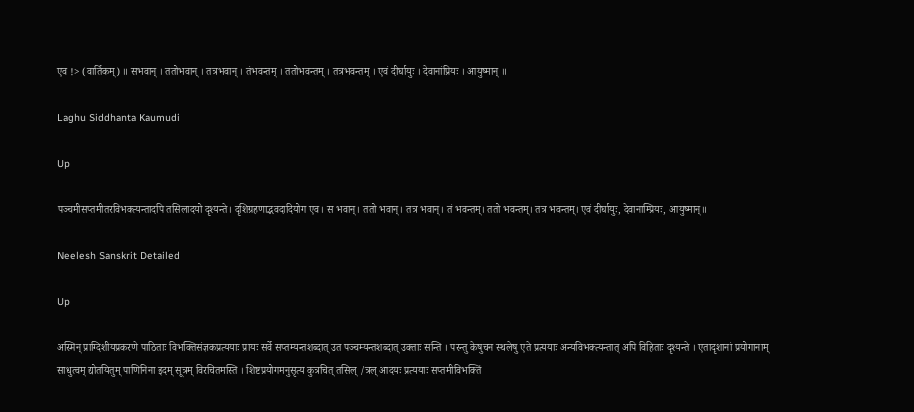एव !> (वार्तिकम्) ॥ सभवान् । ततोभवान् । तत्रभवान् । तंभवन्तम् । ततोभवन्तम् । तत्रभवन्तम् । एवं दीर्घायुः । देवानांप्रियः । आयुष्मान् ॥

Laghu Siddhanta Kaumudi

Up

पञ्चमीसप्तमीतरविभक्त्यन्तादपि तसिलादयो दृश्यन्ते। दृशिग्रहणाद्भवदादियोग एव। स भवान्। ततो भवान्। तत्र भवान्। तं भवन्तम्। ततो भवन्तम्। तत्र भवन्तम्। एवं दीर्घायुः, देवानाम्प्रियः, आयुष्मान्॥

Neelesh Sanskrit Detailed

Up

अस्मिन् प्राग्दिशीयप्रकरणे पाठिताः विभक्तिसंज्ञकप्रत्ययाः प्रायः सर्वे सप्तम्यन्तशब्दात् उत पञ्चम्यन्तशब्दात् उक्ताः सन्ति । परन्तु केषुचन स्थलेषु एते प्रत्ययाः अन्यविभक्त्यन्तात् अपि विहिताः दृश्यन्ते । एतादृशानां प्रयोगानाम् साधुत्वम् द्योतयितुम् पाणिनिना इदम् सूत्रम् विरचितमस्ति । शिष्टप्रयोगमनुसृत्य कुत्रचित् तसिल् /त्रल् आदयः प्रत्ययाः सप्तमीविभक्तिं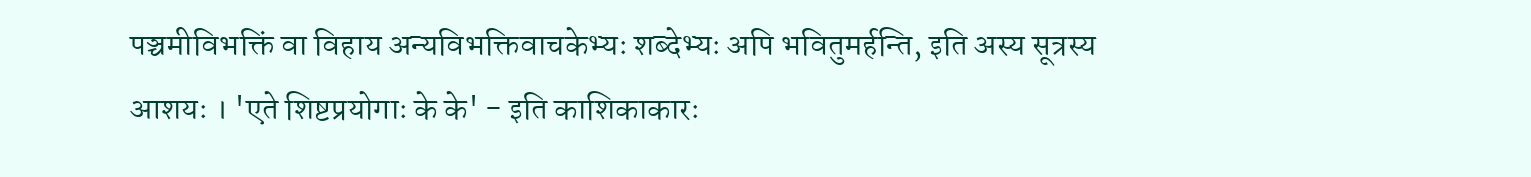पञ्चमीविभक्तिं वा विहाय अन्यविभक्तिवाचकेभ्यः शब्देभ्यः अपि भवितुमर्हन्ति, इति अस्य सूत्रस्य आशयः । 'एते शिष्टप्रयोगाः के के' - इति काशिकाकारः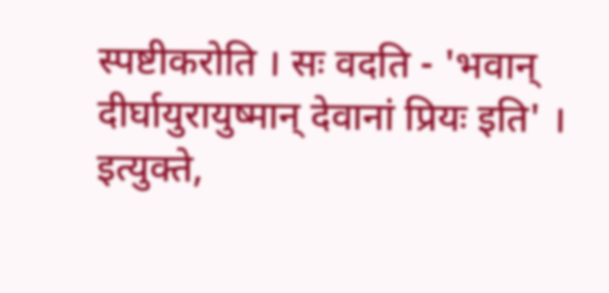स्पष्टीकरोति । सः वदति - 'भवान् दीर्घायुरायुष्मान् देवानां प्रियः इति' । इत्युक्ते,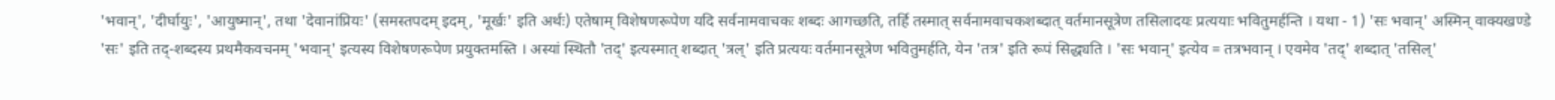'भवान्', 'दीर्घायुः', 'आयुष्मान्', तथा 'देवानांप्रियः' (समस्तपदम् इदम्, 'मूर्खः' इति अर्थः) एतेषाम् विशेषणरूपेण यदि सर्वनामवाचकः शब्दः आगच्छति, तर्हि तस्मात् सर्वनामवाचकशब्दात् वर्तमानसूत्रेण तसिलादयः प्रत्ययाः भवितुमर्हन्ति । यथा - 1) 'सः भवान्' अस्मिन् वाक्यखण्डे 'सः' इति तद्-शब्दस्य प्रथमैकवचनम् 'भवान्' इत्यस्य विशेषणरूपेण प्रयुक्तमस्ति । अस्यां स्थितौ 'तद्' इत्यस्मात् शब्दात् 'त्रल्' इति प्रत्ययः वर्तमानसूत्रेण भवितुमर्हति, येन 'तत्र' इति रूपं सिद्ध्यति । 'सः भवान्' इत्येव = तत्रभवान् । एवमेव 'तद्' शब्दात् 'तसिल्'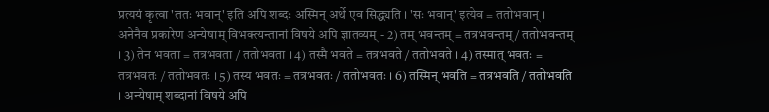प्रत्ययं कृत्वा 'ततः भवान्' इति अपि शब्दः अस्मिन् अर्थे एव सिद्ध्यति । 'सः भवान्' इत्येव = ततोभवान् । अनेनैव प्रकारेण अन्येषाम् विभक्त्यन्तानां विषये अपि ज्ञातव्यम् - 2) तम् भवन्तम् = तत्रभवन्तम् / ततोभवन्तम् । 3) तेन भवता = तत्रभवता / ततोभवता । 4) तस्मै भवते = तत्रभवते / ततोभवते । 4) तस्मात् भवतः = तत्रभवतः / ततोभवतः । 5) तस्य भवतः = तत्रभवतः / ततोभवतः । 6) तस्मिन् भवति = तत्रभवति / ततोभवति । अन्येषाम् शब्दानां विषये अपि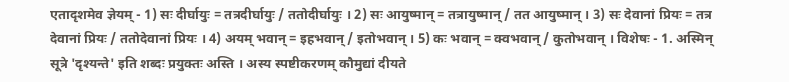एतादृशमेव ज्ञेयम् - 1) सः दीर्घायुः = तत्रदीर्घायुः / ततोदीर्घायुः । 2) सः आयुष्मान् = तत्रायुष्मान् / तत आयुष्मान् । 3) सः देवानां प्रियः = तत्र देवानां प्रियः / ततोदेवानां प्रियः । 4) अयम् भवान् = इहभवान् / इतोभवान् । 5) कः भवान् = क्वभवान् / कुतोभवान् । विशेषः - 1. अस्मिन् सूत्रे 'दृश्यन्ते' इति शब्दः प्रयुक्तः अस्ति । अस्य स्पष्टीकरणम् कौमुद्यां दीयते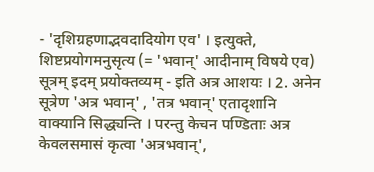- 'दृशिग्रहणाद्भवदादियोग एव' । इत्युक्ते, शिष्टप्रयोगमनुसृत्य (= 'भवान्' आदीनाम् विषये एव) सूत्रम् इदम् प्रयोक्तव्यम् - इति अत्र आशयः । 2. अनेन सूत्रेण 'अत्र भवान्' , 'तत्र भवान्' एतादृशानि वाक्यानि सिद्ध्यन्ति । परन्तु केचन पण्डिताः अत्र केवलसमासं कृत्वा 'अत्रभवान्',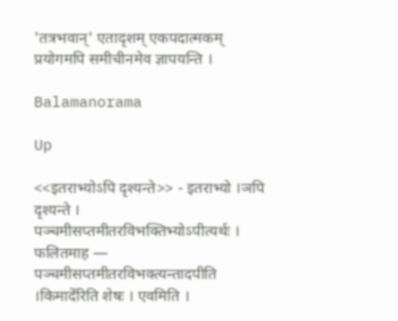'तत्रभवान्' एतादृशम् एकपदात्मकम् प्रयोगमपि समीचीनमेव ज्ञापयन्ति ।

Balamanorama

Up

<<इतराभ्योऽपि दृश्यन्ते>> - इतराभ्यो ।ञपि दृश्यन्ते । पञ्चमीसप्तमीतरविभक्तिभ्योऽपीत्यर्थः । फलितमाह — पञ्चमीसप्तमीतरविभक्त्यन्तादपीति ।किमादे॑रिति शेषः । एवमिति ।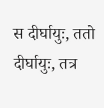स दीर्घायुः, ततो दीर्घायुः, तत्र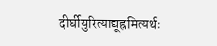दीर्घीयुरित्याद्यूह्रमित्यर्थः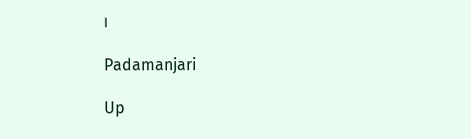।

Padamanjari

Up